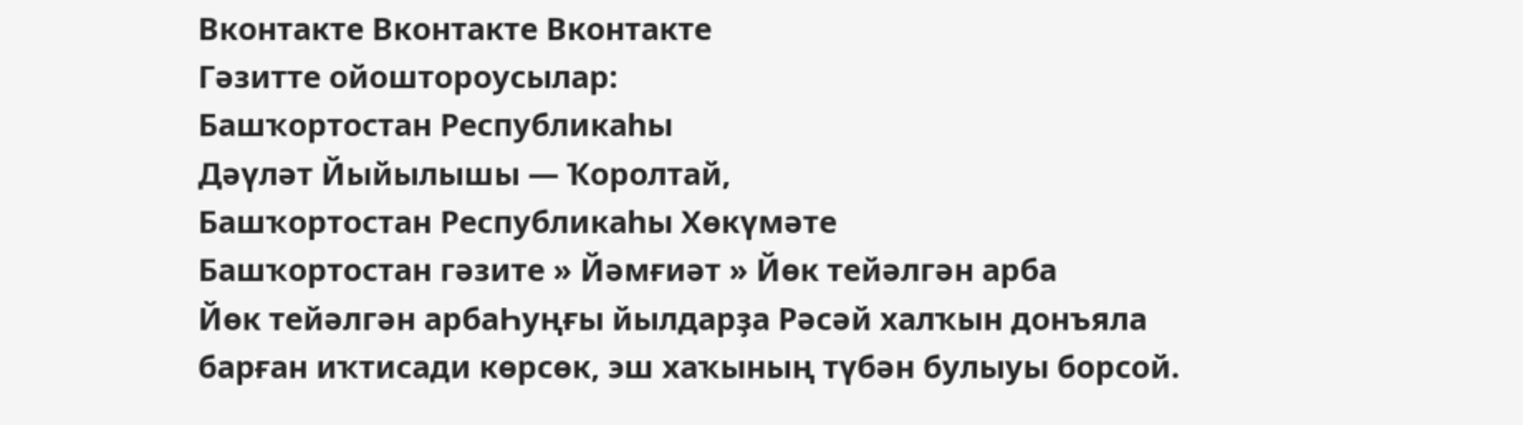Вконтакте Вконтакте Вконтакте
Гәзитте ойоштороусылар:
Башҡортостан Республикаһы
Дәүләт Йыйылышы — Ҡоролтай,
Башҡортостан Республикаһы Хөкүмәте
Башҡортостан гәзите » Йәмғиәт » Йөк тейәлгән арба
Йөк тейәлгән арбаҺуңғы йылдарҙа Рәсәй халҡын донъяла барған иҡтисади көрсөк, эш хаҡының түбән булыуы борсой.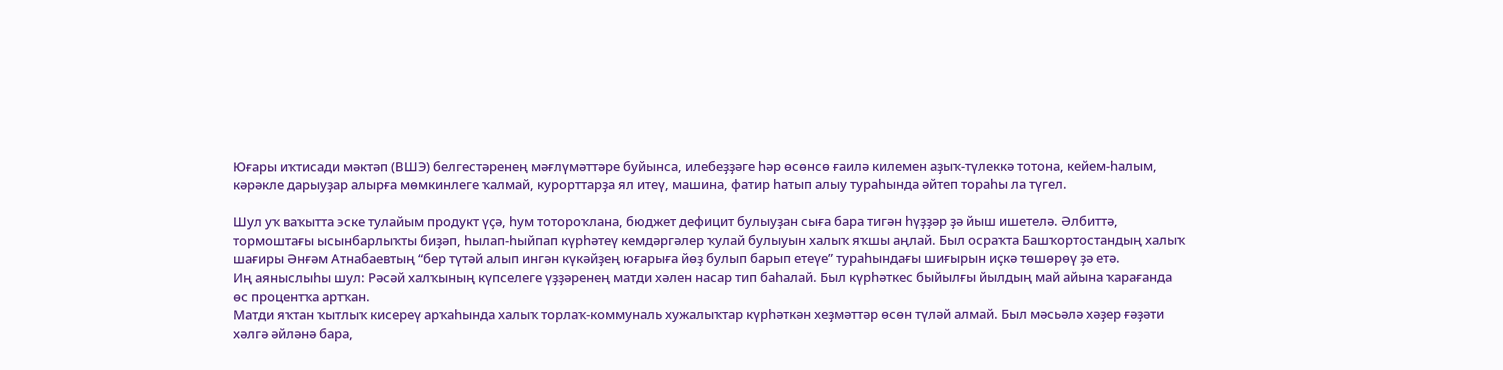Юғары иҡтисади мәктәп (ВШЭ) белгестәренең мәғлүмәттәре буйынса, илебеҙҙәге һәр өсөнсө ғаилә килемен аҙыҡ-түлеккә тотона, кейем-һалым, кәрәкле дарыуҙар алырға мөмкинлеге ҡалмай, курорттарҙа ял итеү, машина, фатир һатып алыу тураһында әйтеп тораһы ла түгел.

Шул уҡ ваҡытта эске тулайым продукт үҫә, һум тотороҡлана, бюджет дефицит булыуҙан сыға бара тигән һүҙҙәр ҙә йыш ишетелә. Әлбиттә, тормоштағы ысынбарлыҡты биҙәп, һылап-һыйпап күрһәтеү кемдәргәлер ҡулай булыуын халыҡ яҡшы аңлай. Был осраҡта Башҡортостандың халыҡ шағиры Әнғәм Атнабаевтың “бер түтәй алып ингән күкәйҙең юғарыға йөҙ булып барып етеүе” тураһындағы шиғырын иҫкә төшөрөү ҙә етә.
Иң аяныслыһы шул: Рәсәй халҡының күпселеге үҙҙәренең матди хәлен насар тип баһалай. Был күрһәткес быйылғы йылдың май айына ҡарағанда өс процентҡа артҡан.
Матди яҡтан ҡытлыҡ кисереү арҡаһында халыҡ торлаҡ-коммуналь хужалыҡтар күрһәткән хеҙмәттәр өсөн түләй алмай. Был мәсьәлә хәҙер ғәҙәти хәлгә әйләнә бара,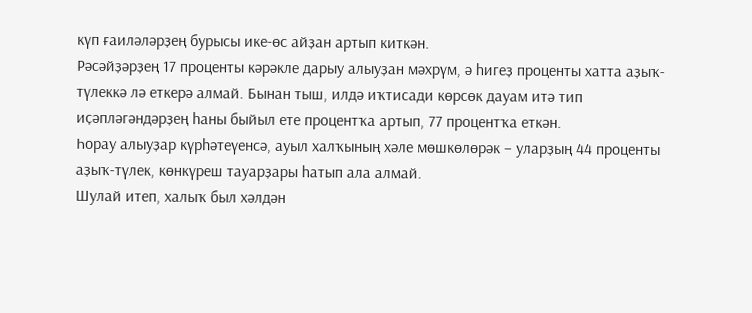күп ғаиләләрҙең бурысы ике-өс айҙан артып киткән.
Рәсәйҙәрҙең 17 проценты кәрәкле дарыу алыуҙан мәхрүм, ә һигеҙ проценты хатта аҙыҡ-түлеккә лә еткерә алмай. Бынан тыш, илдә иҡтисади көрсөк дауам итә тип иҫәпләгәндәрҙең һаны быйыл ете процентҡа артып, 77 процентҡа еткән.
Һорау алыуҙар күрһәтеүенсә, ауыл халҡының хәле мөшкөлөрәк – уларҙың 44 проценты аҙыҡ-түлек, көнкүреш тауарҙары һатып ала алмай.
Шулай итеп, халыҡ был хәлдән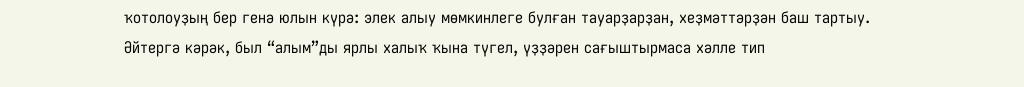ҡотолоуҙың бер генә юлын күрә: элек алыу мөмкинлеге булған тауарҙарҙан, хеҙмәттәрҙән баш тартыу. Әйтергә кәрәк, был “алым”ды ярлы халыҡ ҡына түгел, үҙҙәрен сағыштырмаса хәлле тип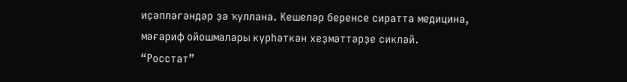иҫәпләгәндәр ҙә ҡуллана. Кешеләр беренсе сиратта медицина, мәғариф ойошмалары күрһәткән хеҙмәттәрҙе сикләй.
“Росстат”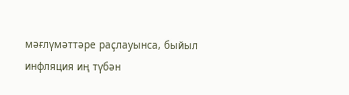мәғлүмәттәре раҫлауынса, быйыл инфляция иң түбән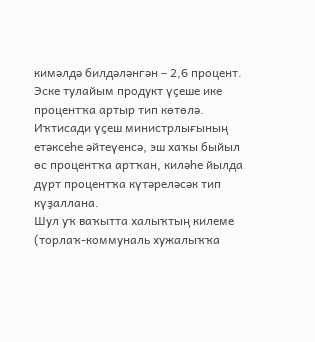кимәлдә билдәләнгән – 2,6 процент. Эске тулайым продукт үҫеше ике процентҡа артыр тип көтөлә. Иҡтисади үҫеш министрлығының етәксеһе әйтеүенсә, эш хаҡы быйыл өс процентҡа артҡан, киләһе йылда дүрт процентҡа күтәреләсәк тип күҙаллана.
Шул уҡ ваҡытта халыҡтың килеме (торлаҡ-коммуналь хужалыҡҡа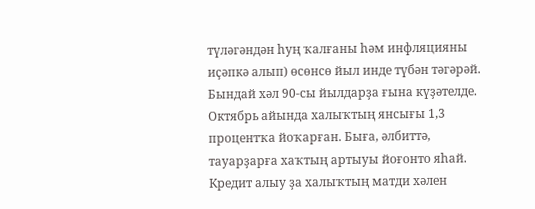түләгәндән һуң ҡалғаны һәм инфляцияны иҫәпкә алып) өсөнсө йыл инде түбән тәгәрәй. Бындай хәл 90-сы йылдарҙа ғына күҙәтелде. Октябрь айында халыҡтың янсығы 1,3 процентҡа йоҡарған. Быға, әлбиттә, тауарҙарға хаҡтың артыуы йоғонто яһай.
Кредит алыу ҙа халыҡтың матди хәлен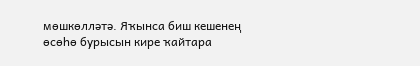мөшкөлләтә. Яҡынса биш кешенең өсөһө бурысын кире ҡайтара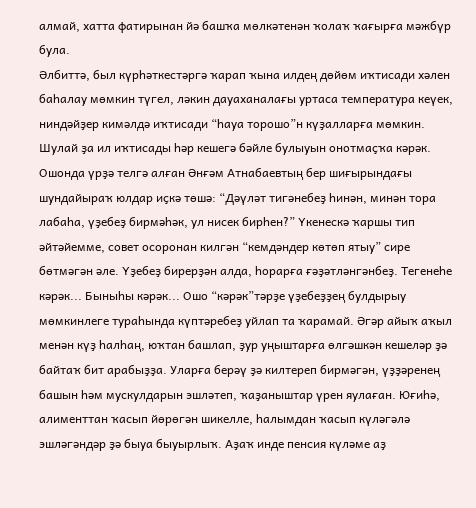алмай, хатта фатирынан йә башҡа мөлкәтенән ҡолаҡ ҡағырға мәжбүр була.
Әлбиттә, был күрһәткестәргә ҡарап ҡына илдең дөйөм иҡтисади хәлен баһалау мөмкин түгел, ләкин дауаханалағы уртаса температура кеүек, ниндәйҙер кимәлдә иҡтисади “һауа торошо”н күҙалларға мөмкин. Шулай ҙа ил иҡтисады һәр кешегә бәйле булыуын онотмаҫҡа кәрәк. Ошонда үрҙә телгә алған Әнғәм Атнабаевтың бер шиғырындағы шундайыраҡ юлдар иҫкә төшә: “Дәүләт тигәнебеҙ һинән, минән тора лабаһа, үҙебеҙ бирмәһәк, ул нисек бирһен?” Үкенескә ҡаршы тип әйтәйемме, совет осоронан килгән “кемдәндер көтөп ятыу” сире бөтмәгән әле. Үҙебеҙ бирерҙән алда, һорарға ғәҙәтләнгәнбеҙ. Тегенеһе кәрәк... Быныһы кәрәк... Ошо “кәрәк”тәрҙе үҙебеҙҙең булдырыу мөмкинлеге тураһында күптәребеҙ уйлап та ҡарамай. Әгәр айыҡ аҡыл менән күҙ һалһаң, юҡтан башлап, ҙур уңыштарға өлгәшкән кешеләр ҙә байтаҡ бит арабыҙҙа. Уларға берәү ҙә килтереп бирмәгән, үҙҙәренең башын һәм мускулдарын эшләтеп, ҡаҙаныштар үрен яулаған. Юғиһә, алименттан ҡасып йөрөгән шикелле, һалымдан ҡасып күләгәлә эшләгәндәр ҙә быуа быуырлыҡ. Аҙаҡ инде пенсия күләме аҙ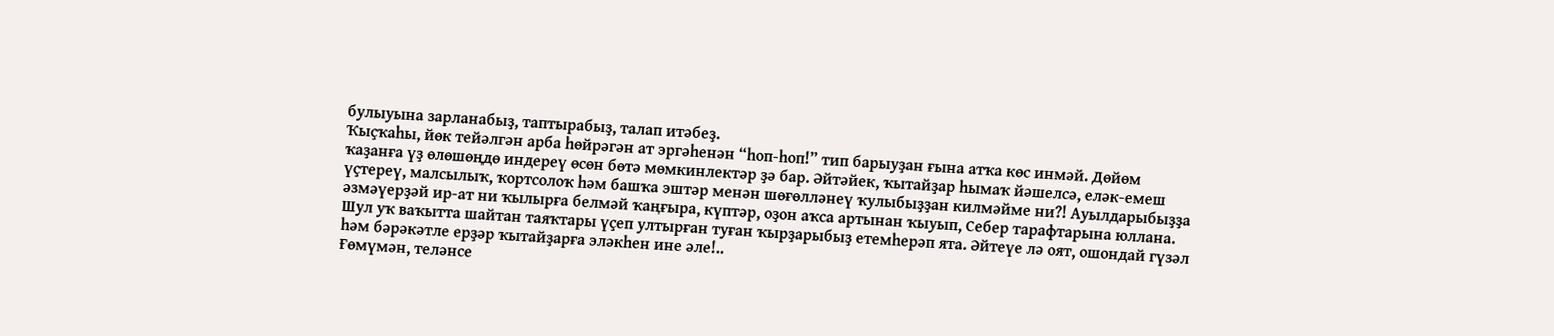булыуына зарланабыҙ, таптырабыҙ, талап итәбеҙ.
Ҡыҫҡаһы, йөк тейәлгән арба һөйрәгән ат эргәһенән “һоп-һоп!” тип барыуҙан ғына атҡа көс инмәй. Дөйөм ҡаҙанға үҙ өлөшөңдө индереү өсөн бөтә мөмкинлектәр ҙә бар. Әйтәйек, ҡытайҙар һымаҡ йәшелсә, еләк-емеш үҫтереү, малсылыҡ, ҡортсолоҡ һәм башҡа эштәр менән шөғөлләнеү ҡулыбыҙҙан килмәйме ни?! Ауылдарыбыҙҙа әзмәүерҙәй ир-ат ни ҡылырға белмәй ҡаңғыра, күптәр, оҙон аҡса артынан ҡыуып, Себер тарафтарына юллана. Шул уҡ ваҡытта шайтан таяҡтары үҫеп ултырған туған ҡырҙарыбыҙ етемһерәп ята. Әйтеүе лә оят, ошондай гүзәл һәм бәрәкәтле ерҙәр ҡытайҙарға эләкһен ине әле!..
Ғөмүмән, теләнсе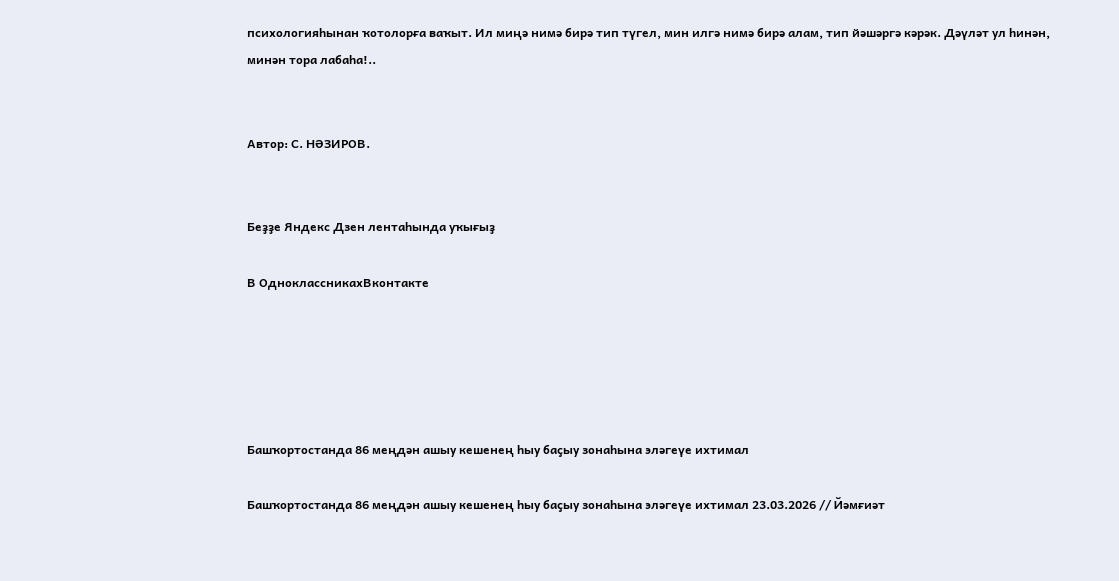психологияһынан ҡотолорға ваҡыт. Ил миңә нимә бирә тип түгел, мин илгә нимә бирә алам, тип йәшәргә кәрәк. Дәүләт ул һинән, минән тора лабаһа!..


Автор: С. НӘЗИРОВ.


Беҙҙе Яндекс Дзен лентаһында уҡығыҙ

В ОдноклассникахВконтакте





Башҡортостанда 86 меңдән ашыу кешенең һыу баҫыу зонаһына эләгеүе ихтимал

Башҡортостанда 86 меңдән ашыу кешенең һыу баҫыу зонаһына эләгеүе ихтимал 23.03.2026 // Йәмғиәт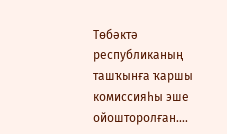Төбәктә республиканың ташҡынға ҡаршы комиссияһы эше ойошторолған....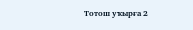Тотош уҡырға 2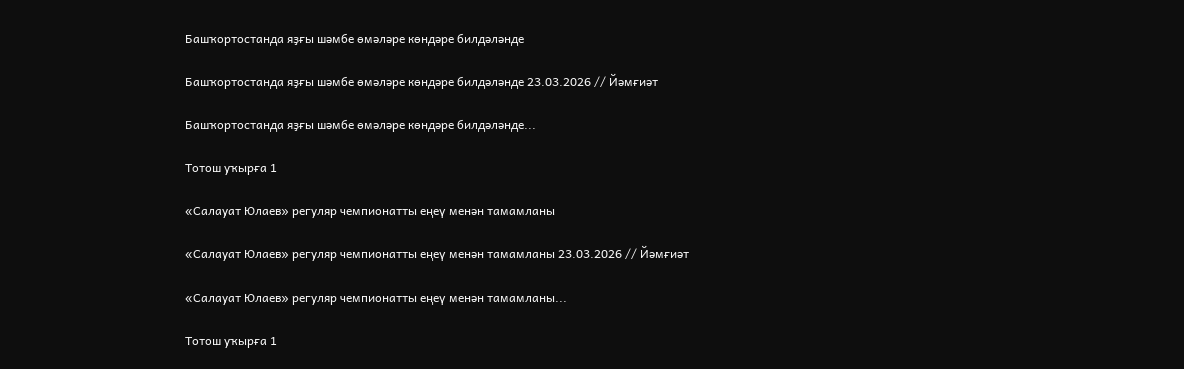Башҡортостанда яҙғы шәмбе өмәләре көндәре билдәләнде

Башҡортостанда яҙғы шәмбе өмәләре көндәре билдәләнде 23.03.2026 // Йәмғиәт

Башҡортостанда яҙғы шәмбе өмәләре көндәре билдәләнде...

Тотош уҡырға 1

«Салауат Юлаев» регуляр чемпионатты еңеү менән тамамланы

«Салауат Юлаев» регуляр чемпионатты еңеү менән тамамланы 23.03.2026 // Йәмғиәт

«Салауат Юлаев» регуляр чемпионатты еңеү менән тамамланы...

Тотош уҡырға 1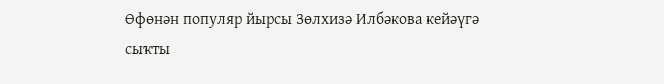Өфөнән популяр йырсы Зөлхизә Илбәкова кейәүгә сыҡты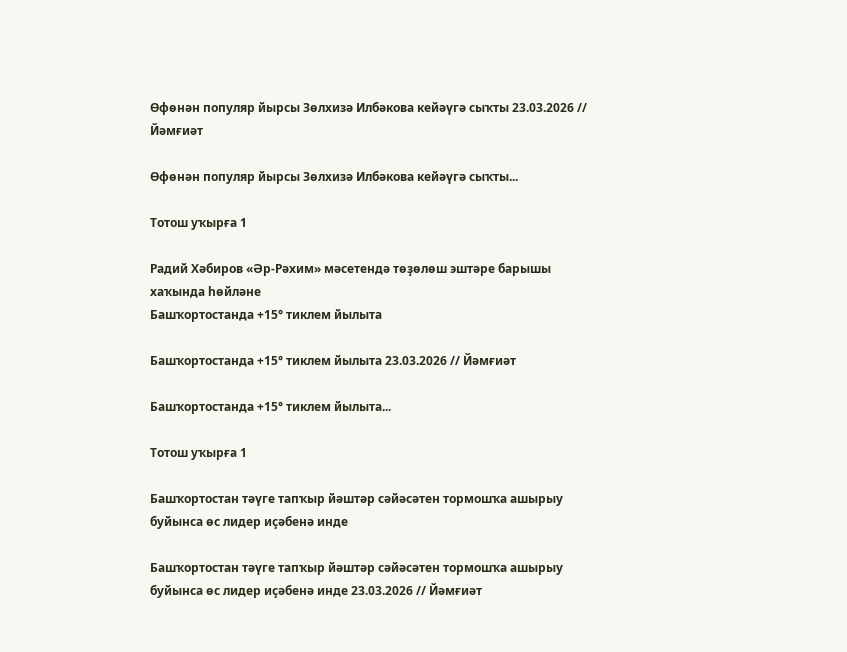Өфөнән популяр йырсы Зөлхизә Илбәкова кейәүгә сыҡты 23.03.2026 // Йәмғиәт

Өфөнән популяр йырсы Зөлхизә Илбәкова кейәүгә сыҡты...

Тотош уҡырға 1

Радий Хәбиров «Әр-Рәхим» мәсетендә төҙөлөш эштәре барышы хаҡында һөйләне
Башҡортостанда +15° тиклем йылыта

Башҡортостанда +15° тиклем йылыта 23.03.2026 // Йәмғиәт

Башҡортостанда +15° тиклем йылыта...

Тотош уҡырға 1

Башҡортостан тәүге тапҡыр йәштәр сәйәсәтен тормошҡа ашырыу буйынса өс лидер иҫәбенә инде

Башҡортостан тәүге тапҡыр йәштәр сәйәсәтен тормошҡа ашырыу буйынса өс лидер иҫәбенә инде 23.03.2026 // Йәмғиәт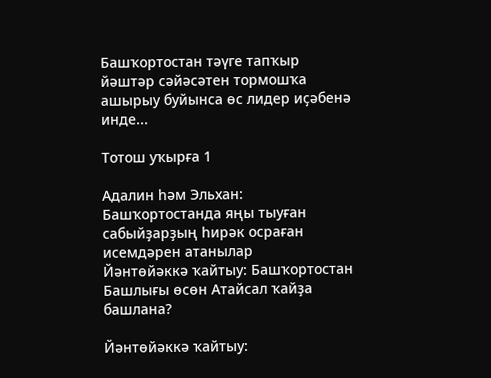Башҡортостан тәүге тапҡыр йәштәр сәйәсәтен тормошҡа ашырыу буйынса өс лидер иҫәбенә инде...

Тотош уҡырға 1

Адалин һәм Эльхан: Башҡортостанда яңы тыуған сабыйҙарҙың һирәк осраған исемдәрен атанылар
Йәнтөйәккә ҡайтыу: Башҡортостан Башлығы өсөн Атайсал ҡайҙа башлана?

Йәнтөйәккә ҡайтыу: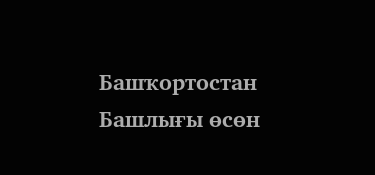Башҡортостан Башлығы өсөн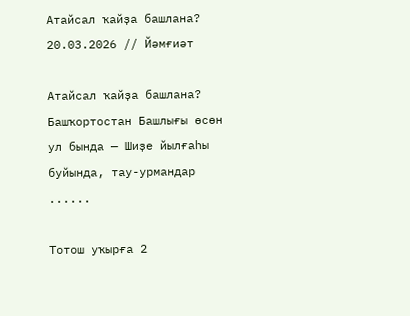Атайсал ҡайҙа башлана? 20.03.2026 // Йәмғиәт

Атайсал ҡайҙа башлана? Башҡортостан Башлығы өсөн ул бында — Шиҙе йылғаһы буйында, тау-урмандар ......

Тотош уҡырға 2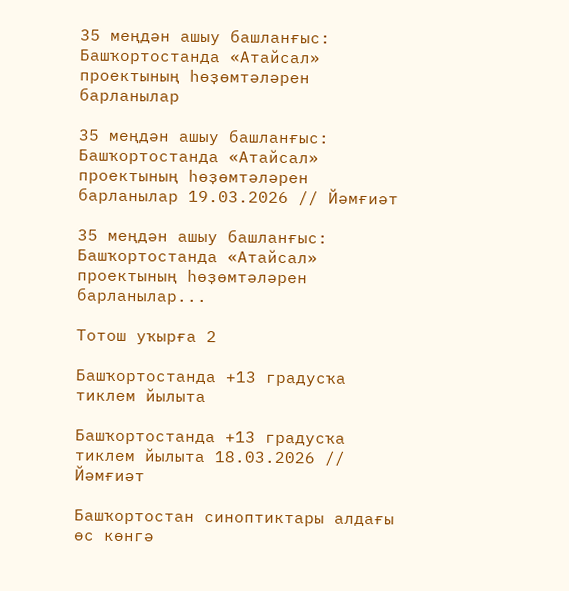35 меңдән ашыу башланғыс: Башҡортостанда «Атайсал» проектының һөҙөмтәләрен барланылар

35 меңдән ашыу башланғыс: Башҡортостанда «Атайсал» проектының һөҙөмтәләрен барланылар 19.03.2026 // Йәмғиәт

35 меңдән ашыу башланғыс: Башҡортостанда «Атайсал» проектының һөҙөмтәләрен барланылар...

Тотош уҡырға 2

Башҡортостанда +13 градусҡа тиклем йылыта

Башҡортостанда +13 градусҡа тиклем йылыта 18.03.2026 // Йәмғиәт

Башҡортостан синоптиктары алдағы өс көнгә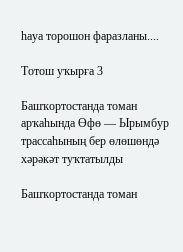һауа торошон фаразланы....

Тотош уҡырға 3

Башҡортостанда томан арҡаһында Өфө — Ырымбур трассаһының бер өлөшөндә хәрәкәт туҡтатылды

Башҡортостанда томан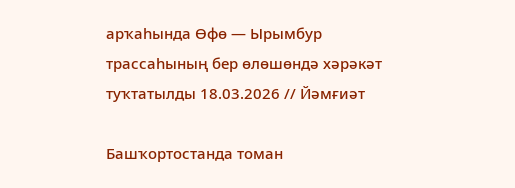арҡаһында Өфө — Ырымбур трассаһының бер өлөшөндә хәрәкәт туҡтатылды 18.03.2026 // Йәмғиәт

Башҡортостанда томан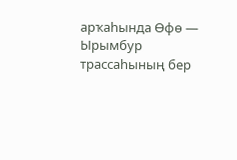арҡаһында Өфө — Ырымбур трассаһының бер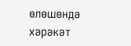өлөшөндә хәрәкәт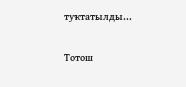туҡтатылды...

Тотош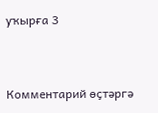уҡырға 3


Комментарий өҫтәргә